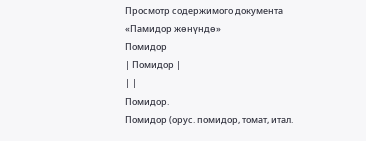Просмотр содержимого документа
«Памидор жөнүндө»
Помидор
| Помидор |
| |
Помидор.
Помидор (орус. помидор, томат, итал.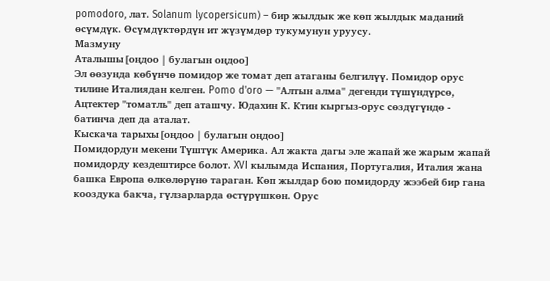pomodoro, лат. Solanum lycopersicum) – бир жылдык же көп жылдык маданий өсүмдүк. Өсүмдүктөрдүн ит жүзүмдөр тукумунун уруусу.
Мазмуну
Аталышы[оңдоо | булагын оңдоо]
Эл өөзунда көбүнчө помидор же томат деп атаганы белгилүү. Помидор орус тилине Италиядан келген. Pomo d'oro — "Алтын алма" дегенди түшүндүрсө, Ацтектер "томатль" деп аташчу. Юдахин К. Ктин кыргыз-орус сөздүгүндө - батинча деп да аталат.
Кыскача тарыхы[оңдоо | булагын оңдоо]
Помидордун мекени Түштүк Америка. Ал жакта дагы эле жапай же жарым жапай помидорду кездештирсе болот. XVI кылымда Испания, Португалия, Италия жана башка Европа өлкөлөрүнө тараган. Көп жылдар бою помидорду жээбей бир гана кооздука бакча, гүлзарларда өстүрүшкөн. Орус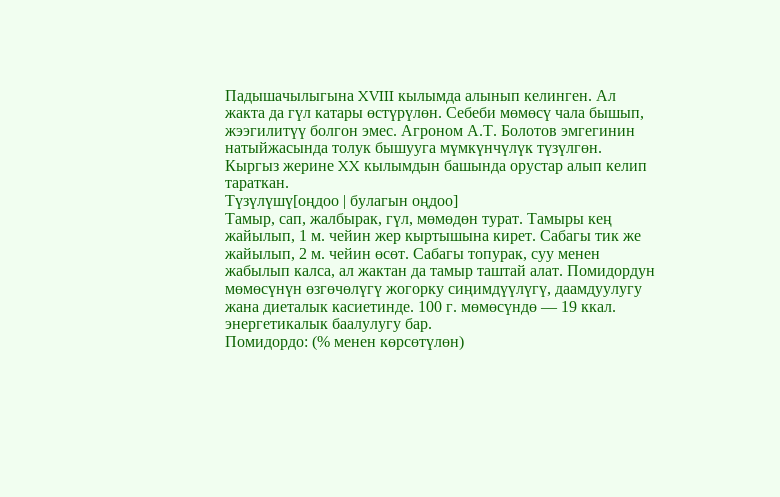Падышачылыгына XVIII кылымда алынып келинген. Ал жакта да гүл катары өстүрүлөн. Себеби мөмөсү чала бышып, жээгилитүү болгон эмес. Агроном А.Т. Болотов эмгегинин натыйжасында толук бышууга мүмкүнчүлүк түзүлгөн. Кыргыз жерине XX кылымдын башында орустар алып келип тараткан.
Түзүлүшү[оңдоо | булагын оңдоо]
Тамыр, сап, жалбырак, гүл, мөмөдөн турат. Тамыры кең жайылып, 1 м. чейин жер кыртышына кирет. Сабагы тик же жайылып, 2 м. чейин өсөт. Сабагы топурак, суу менен жабылып калса, ал жактан да тамыр таштай алат. Помидордун мөмөсүнүн өзгөчөлүгү жогорку сиңимдүүлүгү, даамдуулугу жана диеталык касиетинде. 100 г. мөмөсүндө — 19 ккал. энергетикалык баалулугу бар.
Помидордо: (% менен көрсөтүлөн)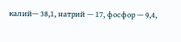калий— 38,1, натрий — 17, фосфор — 9,4,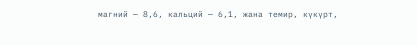магний — 8,6, кальций — 6,1, жана темир, күкүрт,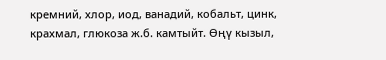кремний, хлор, иод, ванадий, кобальт, цинк, крахмал, глюкоза ж.б. камтыйт. Өңү кызыл,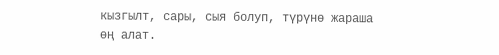кызгылт, сары, сыя болуп, түрүнө жараша өң алат.